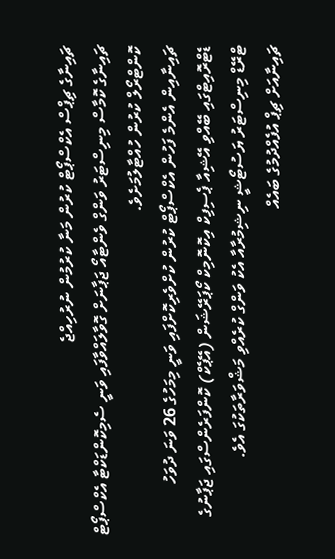ޗައިނާގެ ޗިޕްސް އެކްސްޕޯޓް ކުރުން މަނާ ކުރުމުން ނުރުހިއްޖެ
ޗައިނާގެ ކޮމާސް މިނިސްޓަރު ވަންގް ވެންޓާއޯ ޖަޕާނަށް ގޮވާލައްވާފައި ވަނީ ސެމިކޮންޑަކްޓާ އެކްސްޕޯޓް ކޮންޓްރޯލް ކުރުން ހުއްޓާލުމަށެވެ.
ޗައިނާއިން އެންމެ ފަހުން އެކްސްޕޯޓް ކުރުން ކުށްވެރިކޮށްފައި ވަނީ މިމަހުގެ 26 ވަނަ ދުވަހު ޑެޓްރޮއިޓްގައި ބޭއްވި އޭޝިއާ ޕެސިފިކް އިކޮނޮމިކް ކޯޕަރޭޝަން (އޭޕެކް) ކޮންފަރެންސްގައި ޖަޕާނުގެ ޓްރޭޑް މިނިސްޓަރު ޔަސުޓޯޝީ ނިޝިމުރާއާ އެކު ވަންގް ކުރެއްވި މަޝްވަރާތަކުގަ އެވެ.
ޗައިނާއަށް ޗިޕް އުފެއްދުމުގެ ބައެއް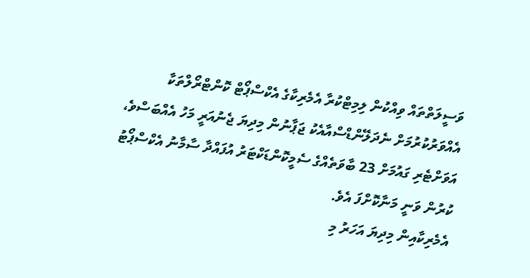ވަސީލަތްތައް ވިއްކުން ލިމިޓްކުރާ އެމެރިކާގެ އެކްސްޕޯޓް ކޮންޓްރޯލްތަކާ އެއްވަރުކުރުމަށް ނެދަލޭންޑްސްއާއެކު ޖަޕާނުން މިދިޔަ ޖެނުއަރީ މަހު އެއްބަސްވެ، އަވަށްޓެރި ގައުމަށް 23 ބާވަތެއްގެ ސެމީކޮންޑަކްޓަރު އުފައްދާ ސާމާނު އެކްސްޕޯޓު ކުރުން ވަނީ މަނާކޮށްފަ އެވެ.
އެމެރިކާއިން މިދިޔަ އަހަރު މި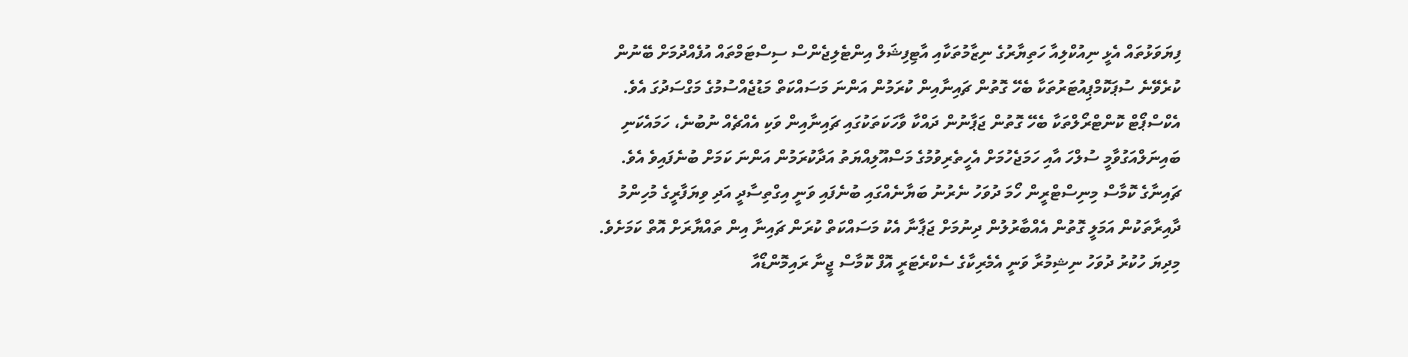ފިޔަވަޅުތައް އެޅީ ނިއުކްލިއާ ހަތިޔާރުގެ ނިޒާމުތަކާއި އާޓިފިޝަލް އިންޓެލިޖެންސް ސިސްޓަމްތައް އުފެއްދުމަށް ބޭނުން ކުރެވޭނެ ސުޕަކޮމްޕިއުޓަރުތަކާ ބެހޭ ގޮތުން ޗައިނާއިން ކުރަމުން އަންނަ މަސައްކަތް މަޑުޖެއްސުމުގެ މަގްސަދުގަ އެވެ.
އެކްސްޕޯޓް ކޮންޓްރޯލްތަކާ ބެހޭ ގޮތުން ޖަޕާނުން ދައްކާ ވާހަކަތަކުގައި ޗައިނާއިން ވަކި އެއްޗެއް ނުބުނެ، ހަމައެކަނި ބައިނަލްއަގުވާމީ ސުލްހަ އާއި ހަމަޖެހުމަށް އެހީތެރިވުމުގެ މަސްއޫލިއްޔަތު އަދާކުރަމުން އަންނަ ކަމަށް ބުނެފައިވެ އެވެ.
ޗައިނާގެ ކޮމާސް މިނިސްޓްރީން ހޯމަ ދުވަހު ނެރުނު ބަޔާނެއްގައި ބުނެފައި ވަނީ އިގްތިސާދީ އަދި ވިޔަފާރީގެ މުހިންމު ދާއިރާތަކުން އަމަލީ ގޮތުން އެއްބާރުލުން ދިނުމަށް ޖަޕާނާ އެކު މަސައްކަތް ކުރަން ޗައިނާ އިން ތައްޔާރަށް އޮތް ކަމަށެވެ.
މިދިޔަ ހުކުރު ދުވަހު ނިޝިމުރާ ވަނީ އެމެރިކާގެ ސެކްރެޓަރީ އޮފް ކޮމާސް ޖީނާ ރައިމޮންޑޯއާ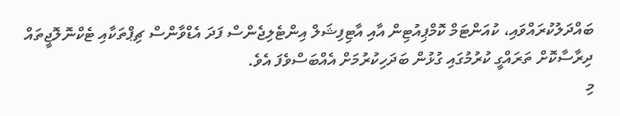ބައްދަލުކުރައްވައި، ކުއަންޓަމް ކޮމްޕިއުޓިން އާއި އާޓިފިޝަލް އިންޓެލިޖެންސް ފަދަ އެޑްވާންސް ޗިޕްތަކާއި ޓެކްނޮލޮޖީތައް ދިރާސާކޮށް ތަރައްގީ ކުރުމުގައި ގުޅުން ބަދަހިކުރުމަށް އެއްބަސްވެފަ އެވެ.
މި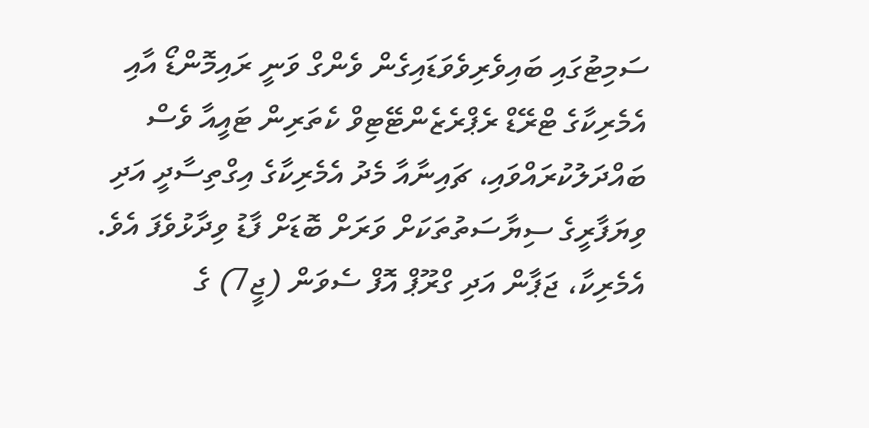ސަމިޓުގައި ބައިވެރިވެވަޑައިގެން ވެންގް ވަނީ ރައިމޮންޑޯ އާއި އެމެރިކާގެ ޓްރޭޑް ރެޕްރެޒެންޓޭޓިވް ކެތަރިން ޓައީއާ ވެސް ބައްދަލުކުރައްވައި، ޗައިނާއާ މެދު އެމެރިކާގެ އިގްތިސާދީ އަދި ވިޔަފާރީގެ ސިޔާސަތުތަކަށް ވަރަށް ބޮޑަށް ފާޑު ވިދާޅުވެފަ އެވެ.
އެމެރިކާ، ޖަޕާން އަދި ގްރޫޕް އޮފް ސެވަން (ޖީ7) ގެ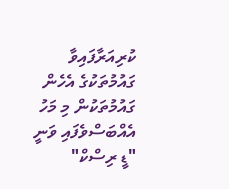ކުރިއަރާފައިވާ ގައުމުތަކުގެ އެހެން ގައުމުތަކުން މި މަހު އެއްބަސްވެފައި ވަނީ "ޑީ ރިސްކް"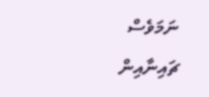ނަމަވެސް ޗައިނާއިން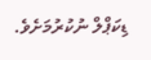ޑިކަޕްލް ނުކުރުމަށެވެ.